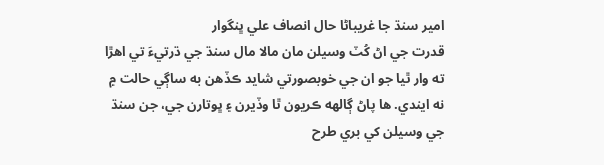امير سنڌ جا غريباڻا حال انصاف علي ڀنگوار
قدرت جي اڻ کُٽ وسيلن مان مالا مال سنڌ جي ڌرتيءَ تي اهڙا ته وار ٿيا جو ان جي خوبصورتي شايد ڪڏهن به ساڳي حالت ۾ نه ايندي. ها پاڻ ڳالهه ڪريون ٿا وڏيرن ۽ ڀوتارن جي، جن سنڌ جي وسيلن کي بري طرح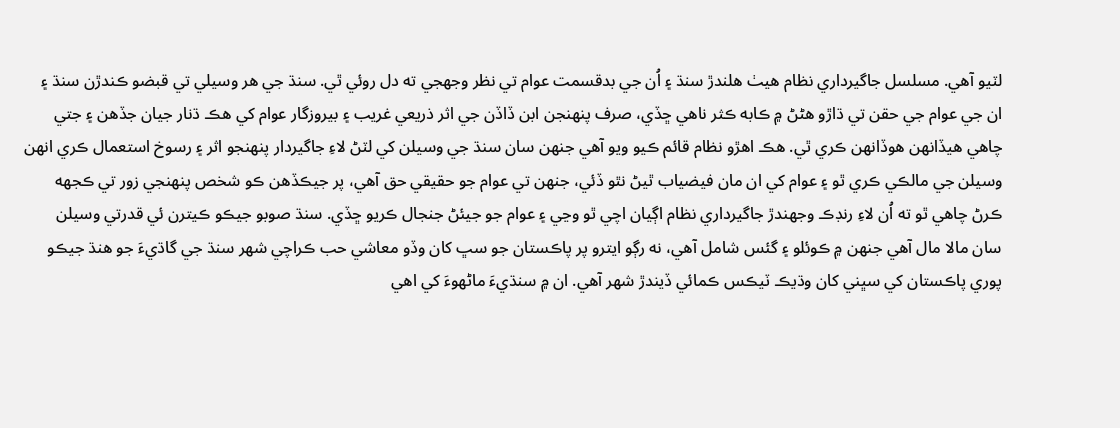لٽيو آهي. مسلسل جاگيرداري نظام هيٺ هلندڙ سنڌ ۽ اُن جي بدقسمت عوام تي نظر وجهجي ته دل روئي ٿي. سنڌ جي هر وسيلي تي قبضو ڪندڙن سنڌ ۽ ان جي عوام جي حقن تي ڌاڙو هڻڻ ۾ ڪابه ڪثر ناهي ڇڏي، صرف پنهنجن ابن ڏاڏن جي اثر ذريعي غريب ۽ بيروزگار عوام کي هڪ ڌنار جيان جڏهن ۽ جتي چاهي هيڏانهن هوڏانهن ڪري ٿي. هڪ اهڙو نظام قائم ڪيو ويو آهي جنهن سان سنڌ جي وسيلن کي لٽڻ لاءِ جاگيردار پنهنجو اثر ۽ رسوخ استعمال ڪري انهن وسيلن جي مالڪي ڪري ٿو ۽ عوام کي ان مان فيضياب ٿيڻ نٿو ڏئي، جنهن تي عوام جو حقيقي حق آهي، پر جيڪڏھن ڪو شخص پنهنجي زور تي ڪجهه ڪرڻ چاهي ٿو ته اُن لاءِ رنڊڪ وجهندڙ جاگيرداري نظام اڳيان اچي ٿو وڃي ۽ عوام جو جيئڻ جنجال ڪريو ڇڏي. سنڌ صوبو جيڪو ڪيترن ئي قدرتي وسيلن سان مالا مال آهي جنهن ۾ ڪوئلو ۽ گئس شامل آهي، نه رڳو ايترو پر پاڪستان جو سڀ کان وڏو معاشي حب ڪراچي شهر سنڌ جي گاڌيءَ جو هنڌ جيڪو پوري پاڪستان کي سڀني کان وڌيڪ ٽيڪس ڪمائي ڏيندڙ شهر آهي. ان ۾ سنڌيءَ ماڻهوءَ کي اهي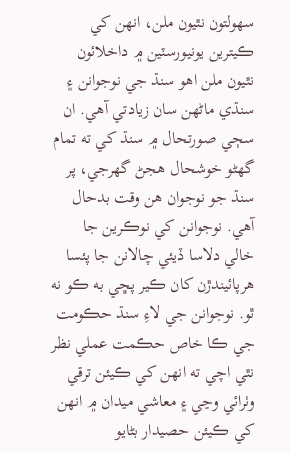سهولتون نٿيون ملن، انهن کي ڪيترين يونيورسٽين ۾ داخلائون نٿيون ملن اهو سنڌ جي نوجوانن ۽ سنڌي ماڻهن سان زيادتي آهي. ان سڄي صورتحال ۾ سنڌ کي ته تمام گهڻو خوشحال هجڻ گهرجي، پر سنڌ جو نوجوان هن وقت بدحال آهي. نوجوانن کي نوڪرين جا خالي دلاسا ڏيئي چالانن جا پئسا هرپائيندڙن کان ڪير پڇي به ڪو نه ٿو. نوجوانن جي لاءِ سنڌ حڪومت جي ڪا خاص حڪمت عملي نظر نٿي اچي ته انهن کي ڪيئن ترقي وٺرائي وڃي ۽ معاشي ميدان ۾ انهن کي ڪيئن حصيدار بڻايو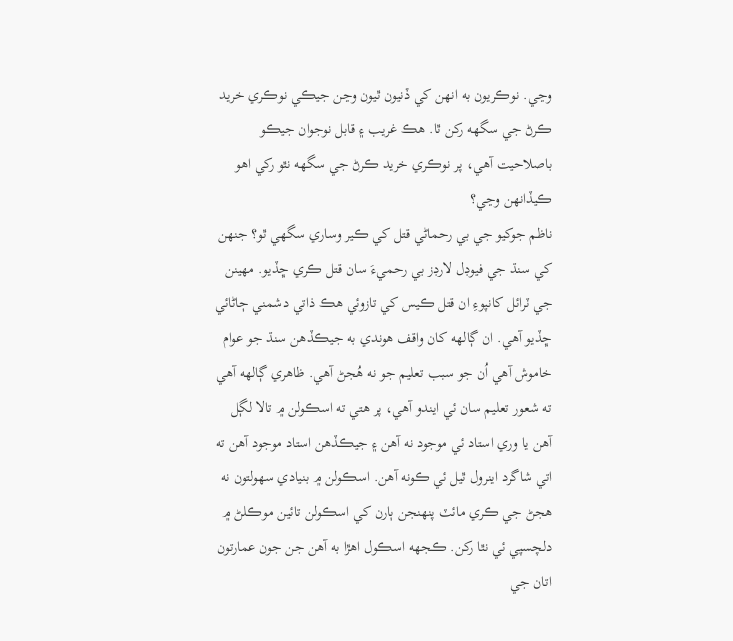وڃي. نوڪريون به انهن کي ڏنيون ٿيون وڃن جيڪي نوڪري خريد ڪرڻ جي سگهه رکن ٿا. هڪ غريب ۽ قابل نوجوان جيڪو باصلاحيت آهي، پر نوڪري خريد ڪرڻ جي سگهه نٿو رکي اهو ڪيڏانهن وڃي؟
ناظم جوکيو جي بي رحماڻي قتل کي ڪير وساري سگهي ٿو؟ جنھن کي سنڌ جي فيوڊل لارڊز بي رحميءَ سان قتل ڪري ڇڏيو. مهينن جي ٽرائل کانپوءِ ان قتل ڪيس کي تازوئي هڪ ذاتي دشمني ڄاڻائي ڇڏيو آهي. ان ڳالهه کان واقف هوندي به جيڪڏھن سنڌ جو عوام خاموش آهي اُن جو سبب تعليم جو نه هُجڻ آهي. ظاهري ڳالهه آهي ته شعور تعليم سان ئي ايندو آهي، پر هتي ته اسڪولن ۾ تالا لڳل آهن يا وري استاد ئي موجود نه آهن ۽ جيڪڏهن استاد موجود آهن ته اتي شاگرد اينرول ٿيل ئي ڪونه آهن. اسڪولن ۾ بنيادي سهولتون نه هجڻ جي ڪري مائٽ پنهنجن ٻارن کي اسڪولن تائين موڪلڻ ۾ دلچسپي ئي نٿا رکن. ڪجهه اسڪول اهڙا به آهن جن جون عمارتون اتان جي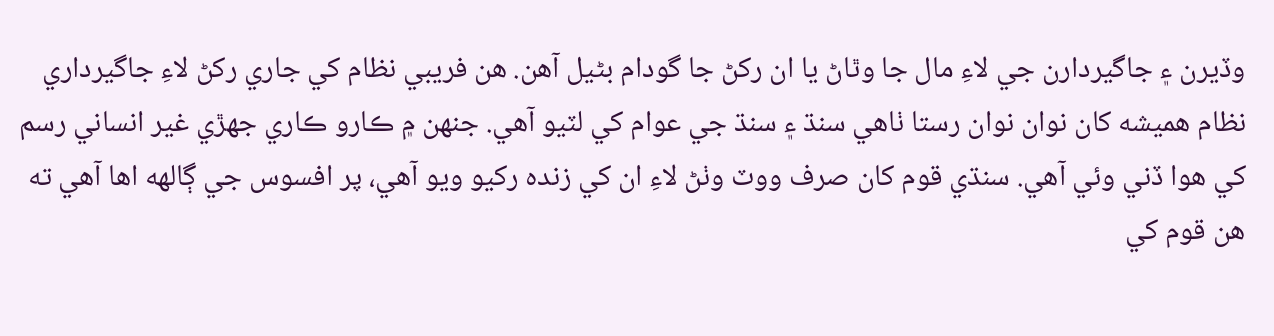وڏيرن ۽ جاگيردارن جي لاءِ مال جا وٿاڻ يا ان رکڻ جا گودام بڻيل آهن. هن فريبي نظام کي جاري رکڻ لاءِ جاگيرداري نظام ھميشه کان نوان نوان رستا ٺاھي سنڌ ۽ سنڌ جي عوام کي لٽيو آهي. جنهن ۾ ڪارو ڪاري جهڙي غير انساني رسم کي هوا ڏني وئي آهي. سنڌي قوم کان صرف ووٽ وٺڻ لاءِ ان کي زنده رکيو ويو آهي، پر افسوس جي ڳالهه اها آهي ته هن قوم کي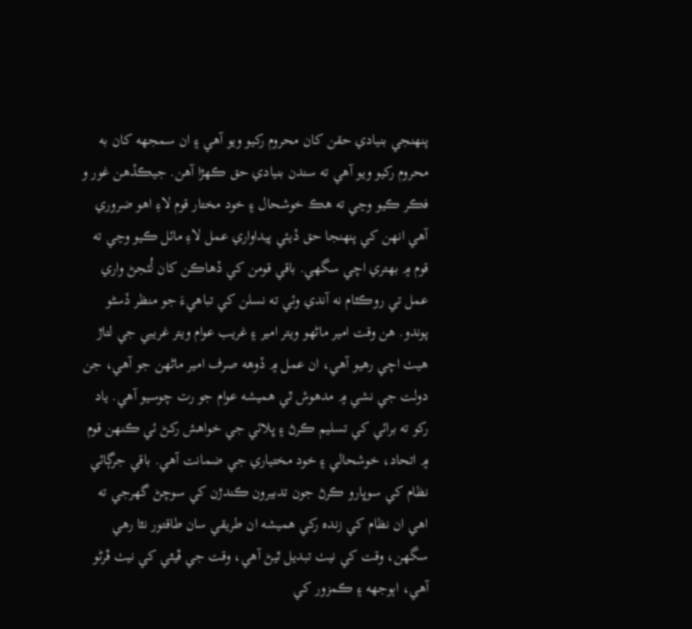پنهنجي بنيادي حقن کان محروم رکيو ويو آهي ۽ ان سمجهه کان به محروم رکيو ويو آهي ته سندن بنيادي حق ڪهڙا آهن. جيڪڏھن غور و فڪر ڪيو وڃي ته ھڪ خوشحال ۽ خود مختار قوم لاءِ اهو ضروري آهي انهن کي پنهنجا حق ڏيئي پيداواري عمل لاءِ مائل ڪيو وڃي ته قوم ۾ بهتري اچي سگهي. باقي قومن کي ڏهاڪن کان لُٽجڻ واري عمل تي روڪٿام نه آندي وئي ته نسلن کي تباهيءَ جو منظر ڏسڻو پوندو. هن وقت امير ماڻهو ويتر امير ۽ غريب عوام ويتر غريبي جي لتاڙ هيٺ اچي رهيو آهي، ان عمل ۾ ڏوهه صرف امير ماڻهن جو آهي، جن دولت جي نشي ۾ مدهوش ٿي ھميشه عوام جو رت چوسيو آهي. ياد رکو ته برائي کي تسليم ڪرڻ ۽ ڀلائي جي خواهش رکڻ ئي ڪنهن قوم ۾ اتحاد، خوشحالي ۽ خود مختياري جي ضمانت آهي. باقي جرڳائي نظام کي سوڀارو ڪرڻ جون تدبيرون ڪندڙن کي سوچڻ گهرجي ته اهي ان نظام کي زنده رکي هميشه ان طريقي سان طاقتور نٿا رهي سگهن، وقت کي نيٺ تبديل ٿيڻ آهي، وقت جي ڦيٿي کي نيٺ ڦرڻو آهي، اٻوجهه ۽ ڪمزور کي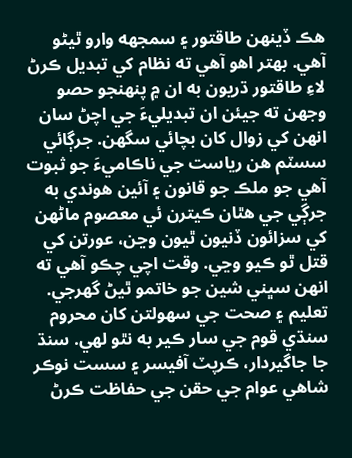هڪ ڏينهن طاقتور ۽ سمجهه وارو ٿيڻو آهي. بهتر اهو آهي ته نظام کي تبديل ڪرڻ لاءِ طاقتور ڌريون به ان ۾ پنهنجو حصو وجهن ته جيئن ان تبديليءَ جي اچڻ سان انهن کي زوال کان بچائي سگهن. جرڳائي سسٽم هن رياست جي ناڪاميءَ جو ثبوت آهي جو ملڪ جو قانون ۽ آئين هوندي به جرڳي جي هٿان ڪيترن ئي معصوم ماڻهن کي سزائون ڏنيون ٿيون وڃن، عورتن کي قتل ٿو ڪيو وڃي. وقت اچي چڪو آهي ته انهن سڀني شين جو خاتمو ٿيڻ گهرجي. تعليم ۽ صحت جي سهولتن کان محروم سنڌي قوم جي سار ڪير به نٿو لهي. سنڌ جا جاگيردار، ڪرپٽ آفيسر ۽ سست نوڪر شاهي عوام جي حقن جي حفاظت ڪرڻ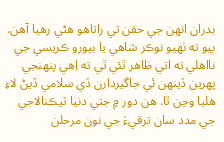بدران انهن جي حقن تي راتاهو هڻي رهيا آهن. ٻيو ته ٺهيو نوڪر شاهي يا بيورو ڪريسي جي نااهلي ته اتي ظاھر ٿئي ٿي ته اِهي پنهنجي پهرين ڏينهن ئي جاگيردارن ڏي سلامي ڏيڻ لاءِ هليا وڃن ٿا. هن دور ۾ جتي دنيا ٽيڪنالاجي جي مدد سان ترقيءَ جي نون مرحلن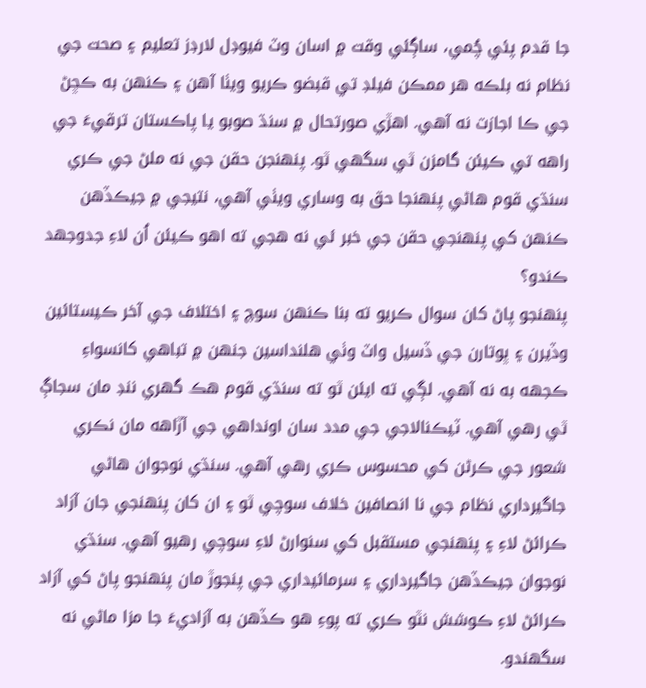جا قدم پئي چُمي، ساڳئي وقت ۾ اسان وٽ فيوڊل لارڊز تعليم ۽ صحت جي نظام نه بلڪه هر ممڪن فيلڊ تي قبضو ڪريو ويٺا آهن ۽ ڪنهن به ڪڇڻ جي ڪا اجازت نه آهي. اهڙي صورتحال ۾ سنڌ صوبو يا پاڪستان ترقيءَ جي راهه تي ڪيئن گامزن ٿي سگهي ٿو. پنهنجن حقن جي نه ملڻ جي ڪري سنڌي قوم هاڻي پنهنجا حق به وساري ويٺي آهي، نتيجي ۾ جيڪڏھن ڪنھن کي پنهنجي حقن جي خبر ئي نه ھجي ته اهو ڪيئن اُن لاءِ جدوجهد ڪندو؟
پنهنجو پاڻ کان سوال ڪريو ته بنا ڪنهن سوچ ۽ اختلاف جي آخر ڪيستائين وڏيرن ۽ ڀوتارن جي ڏسيل واٽ وٺي هلنداسين جنهن ۾ تباهي کانسواءِ ڪجهه به نه آهي. لڳي ته ايئن ٿو ته سنڌي قوم هڪ گهري ننڊ مان سجاڳ ٿي رهي آهي. ٽيڪنالاجي جي مدد سان اونداهي جي آڙاهه مان نڪري شعور جي ڪرڻن کي محسوس ڪري رهي آهي. سنڌي نوجوان هاڻي جاگيرداري نظام جي نا انصافين خلاف سوچي ٿو ۽ ان کان پنهنجي جان آزاد ڪرائڻ لاءِ ۽ پنهنجي مستقبل کي سنوارڻ لاءِ سوچي رهيو آهي. سنڌي نوجوان جيڪڏهن جاگيرداري ۽ سرمائيداري جي پنجوڙ مان پنهنجو پاڻ کي آزاد ڪرائڻ لاءِ ڪوشش نٿو ڪري ته پوءِ هو ڪڏهن به آزاديءَ جا مزا ماڻي نه سگهندو.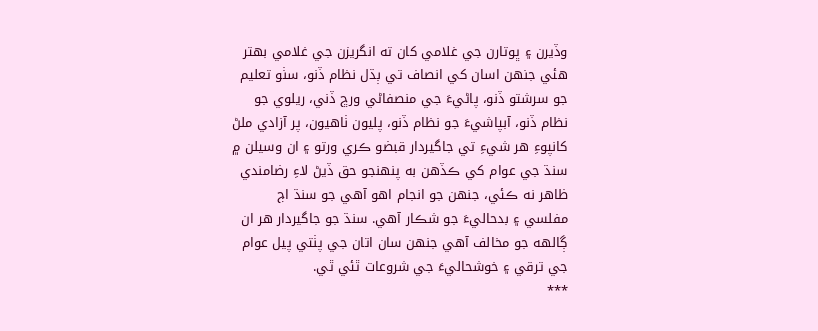وڏيرن ۽ ڀوتارن جي غلامي کان ته انگريزن جي غلامي بهتر هئي جنهن اسان کي انصاف تي ٻڌل نظام ڏنو، سٺو تعليم جو سرشتو ڏنو، پاڻيءَ جي منصفاڻي ورڇ ڏني، ريلوي جو نظام ڏنو، آبپاشيءَ جو نظام ڏنو، پليون ٺاهيون، پر آزادي ملڻ کانپوءِ هر شيءِ تي جاگيردار قبضو ڪري ورتو ۽ ان وسيلن ۾ سنڌ جي عوام کي ڪڏهن به پنهنجو حق ڏيڻ لاءِ رضامندي ظاهر نه ڪئي، جنهن جو انجام اهو آهي جو سنڌ اڄ مفلسي ۽ بدحاليءَ جو شڪار آهي. سنڌ جو جاگيردار هر ان ڳالهه جو مخالف آهي جنهن سان اتان جي پٺتي پيل عوام جي ترقي ۽ خوشحاليءَ جي شروعات ٿئي ٿي.
***